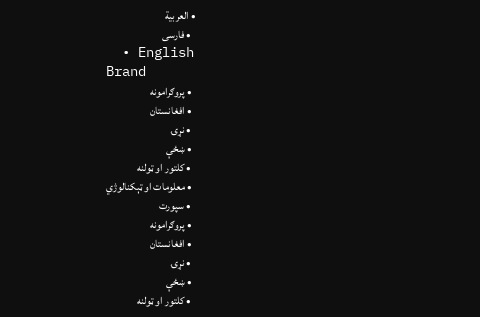• العربية
  • فارسی
  • English
Brand
  • پروګرامونه
  • افغانستان
  • نړۍ
  • ښځې
  • کلتور او ټولنه
  • معلومات او ټېکنالوژي
  • سپورت
  • پروګرامونه
  • افغانستان
  • نړۍ
  • ښځې
  • کلتور او ټولنه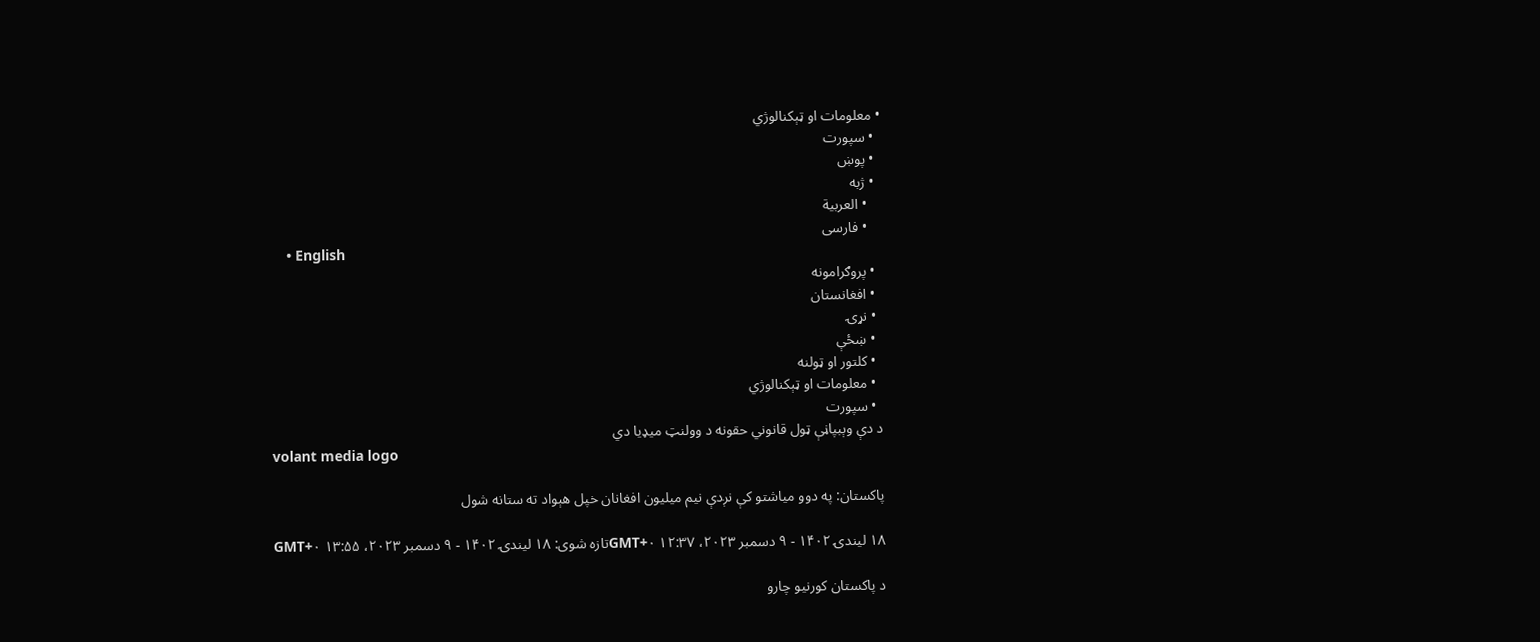• معلومات او ټېکنالوژي
  • سپورت
  • پوښ
  • ژبه
    • العربية
    • فارسی
    • English
  • پروګرامونه
  • افغانستان
  • نړۍ
  • ښځې
  • کلتور او ټولنه
  • معلومات او ټېکنالوژي
  • سپورت
د دې وېبپاڼې ټول قانوني حقونه د وولنټ میډیا دي
volant media logo

پاکستان: په دوو میاشتو کې نږدې نیم میلیون افغانان خپل هېواد ته ستانه شول

۱۸ لیندۍ ۱۴۰۲ - ۹ دسمبر ۲۰۲۳، ۱۲:۳۷ GMT+۰تازه شوی: ۱۸ لیندۍ ۱۴۰۲ - ۹ دسمبر ۲۰۲۳، ۱۳:۵۵ GMT+۰

د پاکستان کورنیو چارو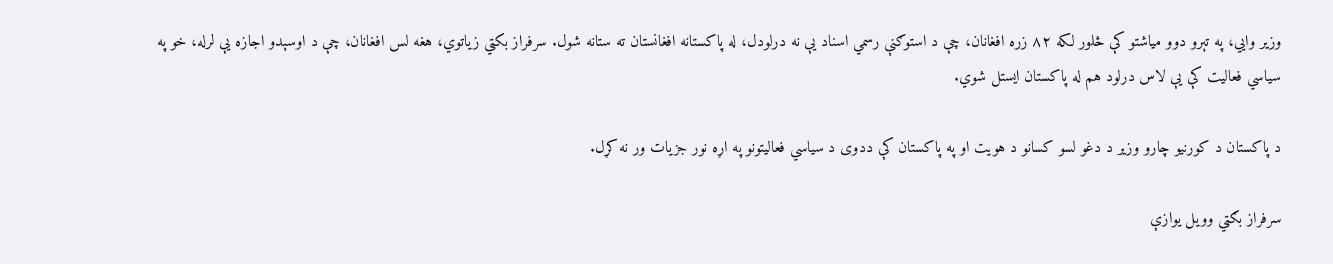وزیر وايي، په تېرو دوو میاشتو کې څلور لکه ۸۲ زره افغانان، چې د استوګنې رسمي اسناد يې نه درلودل، له پاکستانه افغانستان ته ستانه شول. سرفراز بکټي زیاتوي، هغه لس افغانان، چې د اوسېدو اجازه یې لرله، خو په سياسي فعاليت کې يې لاس درلود هم له پاکستان ایستل شوي.

د پاکستان د کورنیو چارو وزیر د دغو لسو کسانو د هويت او په پاکستان کې ددوی د سياسي فعاليتونو په اړه نور جزيات ور نه کړل.

سرفراز بګټي وویل یوازې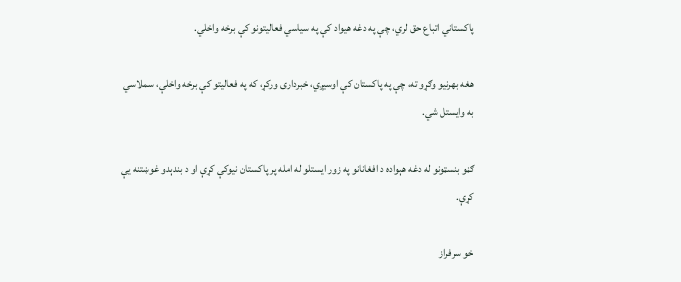پاکستاني اتباع حق لري، چې په دغه هیواد کې په سیاسي فعالیتونو کې برخه واخلي.

هغه بهرنیو وګړو ته، چې په پاکستان کې اوسيږي، خبرداری ورکړ، که په فعاليتو کې برخه واخلې، سملاسي به وايستل شي.

ګڼو بنسټونو له دغه هېواده د افغانانو په زور ايستلو له امله پر پاکستان نیوکې کړې او د بندېدو غوښتنه یې کړې.

خو سرفراز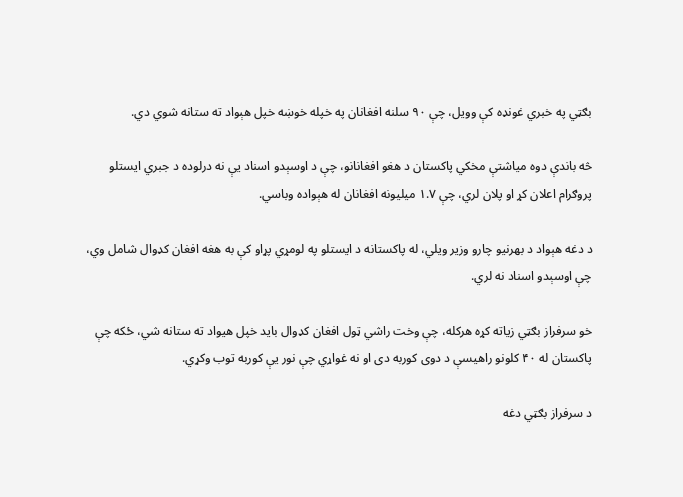بګټي په خبري غونډه کې وویل، چې ۹۰ سلنه افغانان په خپله خوښه خپل هېواد ته ستانه شوي دي.

څه باندې دوه میاشتې مخکي پاکستان د هغو افغانانو، چې د اوسېدو اسناد يې نه درلوده د جبري ايستلو پروګرام اعلان کړ او پلان لري، چې ۱.۷ میلیونه افغانان له هېواده وباسي.

د دغه هېواد د بهرنیو چارو وزیر ويلي، له پاکستانه د ايستلو په لومړي پړاو کې به هغه افغان کډوال شامل وي، چې اوسېدو اسناد نه لري.

خو سرفراز بګټي زیاته کړه هرکله، چې وخت راشي ټول افغان کډوال باید خپل هیواد ته ستانه شي، ځکه چې پاکستان له ۴۰ کلونو راهیسې د دوی کوربه دی او نه غواړي چې نور یې کوربه توب وکړي.

د سرفراز بګټي دغه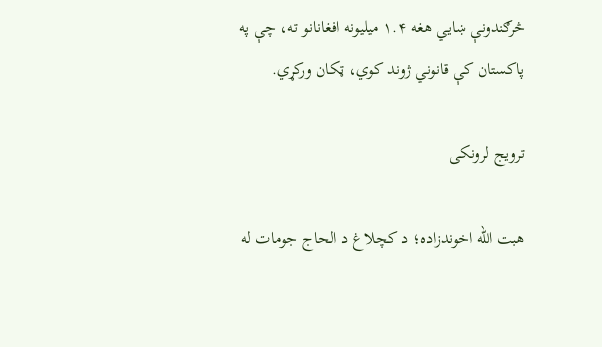څرګندونې ښايي هغه ۱.۴ میلیونه افغانانو ته، چې په پاکستان کې قانوني ژوند کوي، ټکان ورکړي.

ترویج لرونکی

هبت الله اخوندزاده؛ د کچلاغ د الحاج جومات له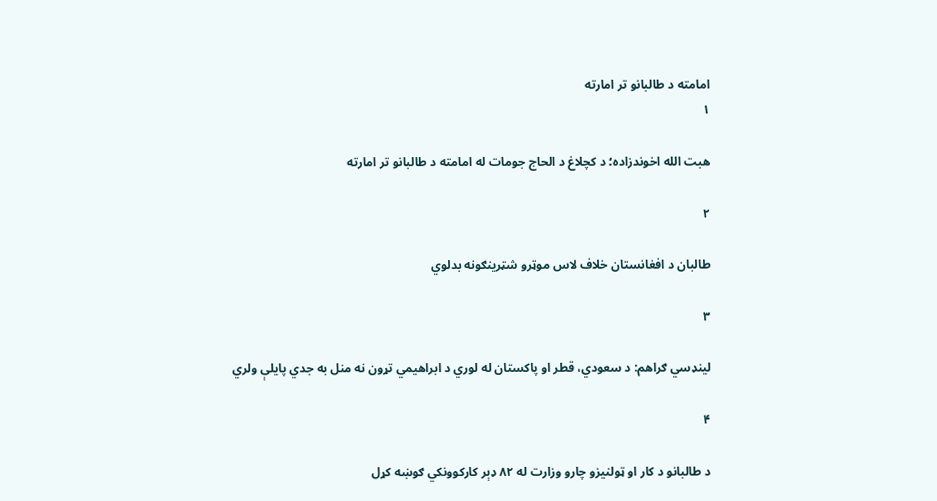امامته د طالبانو تر امارته
۱

هبت الله اخوندزاده؛ د کچلاغ د الحاج جومات له امامته د طالبانو تر امارته

۲

طالبان د افغانستان خلاف لاس موټرو شټرینګونه بدلوي

۳

لينډسي ګراهم: د سعودي، قطر او پاکستان له لوري د ابراهیمي تړون نه منل به جدي پایلې ولري

۴

د طالبانو د کار او ټولنیزو چارو وزارت له ۸۲ ډېر کارکوونکي ګوښه کړل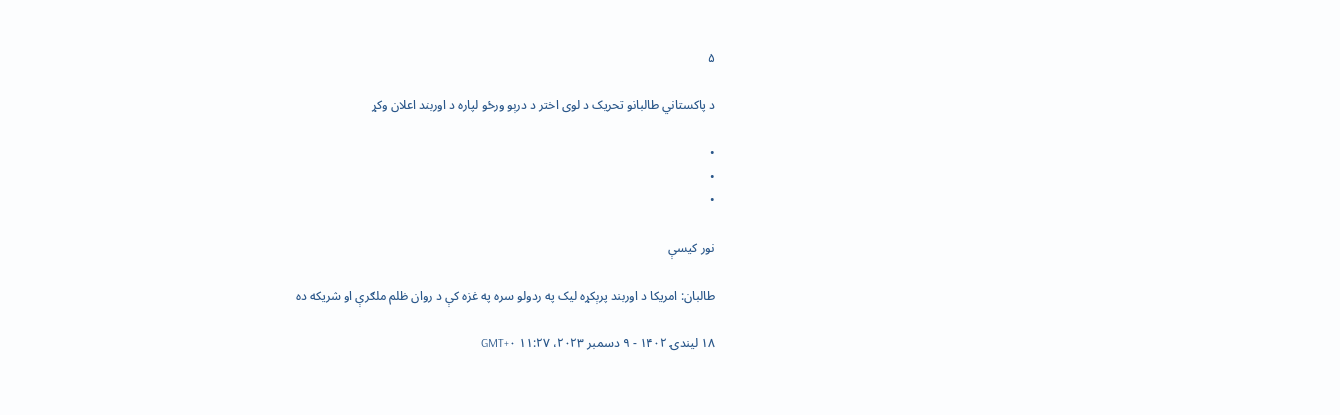۵

د پاکستاني طالبانو تحریک د لوی اختر د درېو ورځو لپاره د اوربند اعلان وکړ

•
•
•

نور کیسې

طالبان: امريکا د اوربند پرېکړه لیک په ردولو سره په غزه کې د روان ظلم ملګرې او شریکه ده

۱۸ لیندۍ ۱۴۰۲ - ۹ دسمبر ۲۰۲۳، ۱۱:۲۷ GMT+۰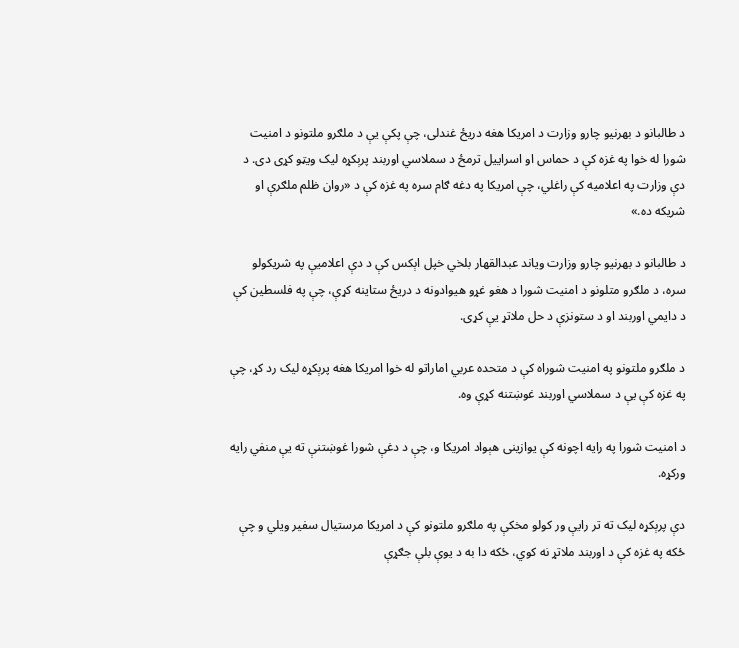د طالبانو د بهرنيو چارو وزارت د امريکا هغه دريځ غندلی، چې پکې یې د ملګرو ملتونو د امنيت شورا له خوا په غزه کې د حماس او اسراییل ترمځ د سملاسي اوربند پرېکړه لیک ويټو کړی دی. د دې وزارت په اعلامیه کې راغلي، چې امريکا په دغه ګام سره په غزه کې د «روان ظلم ملګرې او شريکه ده.»

د طالبانو د بهرنیو چارو وزارت ویاند عبدالقهار بلخي خپل اېکس کې د دې اعلامیې په شریکولو سره، د ملګرو متلونو د امنيت شورا د هغو غړو هيوادونه د دريځ ستاينه کړې، چې په فلسطين کې د دايمي اوربند او د ستونزې د حل ملاتړ يې کړی.

د ملګرو ملتونو په امنیت شوراه کې د متحده عربي اماراتو له خوا امریکا هغه پرېکړه لیک رد کړ، چې‌ په غزه کې یې د سملاسي اوربند غوښتنه کړې وه.

د امنیت شورا په رایه اچونه کې یوازینی هېواد امریکا و، چې د دغې شورا غوښتنې ته یې منفي رایه ورکړه.

دې پرېکړه لیک ته تر رایې ور کولو مخکې په ملګرو ملتونو کې د امریکا مرستیال سفیر ویلي و چې ځکه په غزه کې د اوربند ملاتړ نه کوي، ځکه دا به د یوې بلې جګړې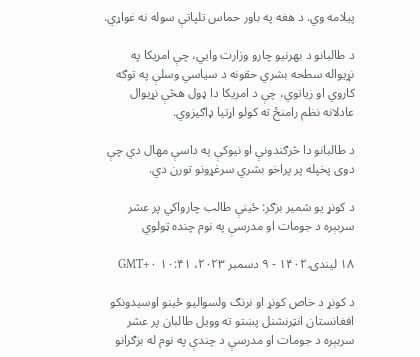پیلامه وي. د هغه په باور حماس تلپاتې سوله نه غواړي.

د طالبانو د بهرنیو چارو وزارت وايي، چې امريکا په نړیواله سطحه بشري حقونه د سیاسي وسلې په توګه کاروي او زیاتوي، چې د امریکا دا ډول هڅې نړیوال عادلانه نظم رامنځ ته کولو اړتیا ډاګیزوي.

د طالبانو دا څرګندونې او نیوکې په داسې مهال دي چې دوی پخپله پر پراخو بشري سرغړونو تورن دي.

د کونړ یو شمیر بزګر: ځینې طالب چارواکي پر عشر سربېره د جومات او مدرسې په نوم چنده ټولوي

۱۸ لیندۍ ۱۴۰۲ - ۹ دسمبر ۲۰۲۳، ۱۰:۴۱ GMT+۰

د کونړ د خاص کونړ او نرنګ ولسوالیو ځینو اوسیدونکو افغانستان انټرنشنل پښتو ته وویل طالبان پر عشر سربېره د جومات او مدرسې د چندې په نوم له بزګرانو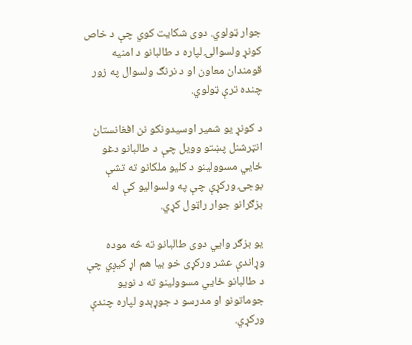جوار ټولوي. دوی شکایت کوي چې د خاص کونړ ولسوالۍ لپاره د طالبانو د امنیه قومندان معاون او د نرنګ ولسوال په زور چنده ترې ټولوي.

د کونړ یو شمیر اوسیدونکو نن افغانستان انټرشنل پښتو وویل چې د طالبانو دغو ځايي مسوولینو د کلیو ملکانو ته تشې بوجۍ ورکړې چې په ولسوالیو کې له بزګرانو جوار راټول کړي.

یو بزګر وايي دوی طالبانو ته څه موده وړاندې عشر ورکړی خو بیا هم اړ کیږي چې د طالبانو ځايي مسوولینو ته د نويو جوماتونو او مدرسو د جوړېدو لپاره چندې ورکړي.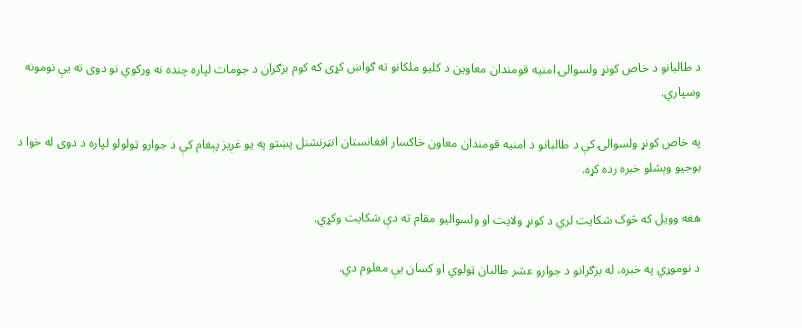د طالبانو د خاص کونړ ولسوالۍ امنیه قومندان معاوین د کلیو ملکانو ته ګواښ کړی که کوم بزګران د جومات لپاره چنده نه ورکوي نو دوی ته یې نومونه وسپاري.

په خاص کونړ ولسوالۍ کې د طالبانو د امنیه قومندان معاون خاکسار افغانستان انټرنشنل پښتو په یو غږیز پېغام کې د جوارو ټولولو لپاره د دوی له خوا د بوجیو وېشلو خبره رده کړه.

هغه وویل که څوک شکایت لري د کونړ ولایت او ولسوالیو مقام ته دې شکایت وکړي.

د نوموړي په خبره، له بزګرانو د جوارو عشر طالبان ټولوي او کسان یې معلوم دي.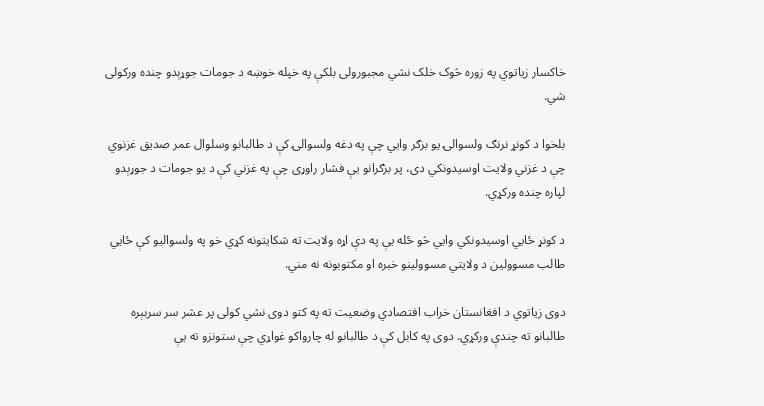خاکسار زیاتوي په زوره څوک خلک نشي مجبورولی بلکې په خپله خوښه د جومات جوړېدو چنده ورکولی شي.

بلخوا د کونړ نرنګ ولسوالۍ یو بزګر وايي چې په دغه ولسوالۍ کې د طالبانو وسلوال عمر صدیق غزنوي چې د غزني ولایت اوسیدونکي دی، پر بزګرانو یې فشار راوړی چې په غزني کې د یو جومات د جوړېدو لپاره چنده ورکړي.

د کونړ ځايي اوسیدونکي وايي څو ځله یې په دې اړه ولایت ته شکایتونه کړي خو په ولسوالیو کې ځايي طالب مسوولین د ولایتي مسوولینو خبره او مکتوبونه نه مني.

دوی زیاتوي د افغانستان خراب افتصادي وضعیت ته په کتو دوی نشي کولی پر عشر سر سربېره طالبانو ته چندې ورکړي. دوی په کابل کې د طالبانو له چارواکو غواړي چې ستونزو ته یې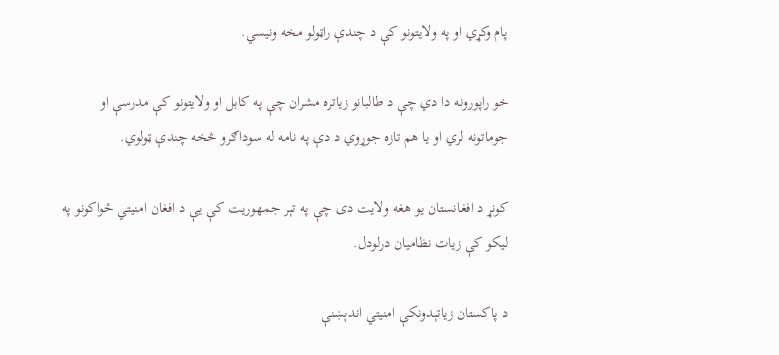پام وکړي او په ولایتونو کې د چندې راټولو مخه ونیسي.

خو راپورونه دا دي چې د طالبانو زیاتره مشران چې په کابل او ولایتونو کې مدرسې او جوماتونه لري او یا هم تازه جوړوي د دې په نامه له سوداګرو څخه چندې ټولوي.

کونړ د افغانستان یو هغه ولایت دی چې په تېر جمهوریت کې یې د افغان امنیتي ځواکونو په لیکو کې زیات نظامیان درلودل.

د پاکستان زیاتېدونکې امنیتي اندېښنې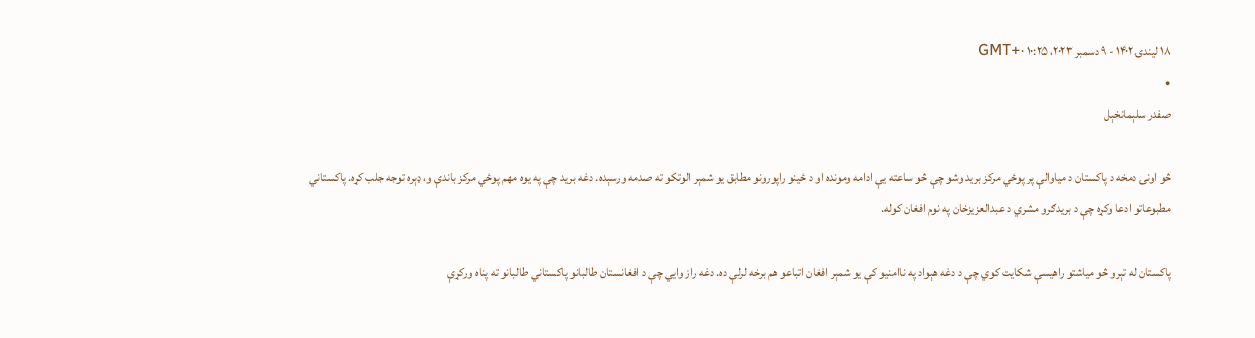۱۸ لیندۍ ۱۴۰۲ - ۹ دسمبر ۲۰۲۳، ۱۰:۲۵ GMT+۰
•
صفدر سلېمانخېل

څو اونۍ دمخه د پاکستان د میاوالې پر پوځي مرکز برید وشو چې څو ساعته یې ادامه ومونده او د ځینو راپورونو مطابق یو شمېر الوتکو ته صدمه ورسېده. دغه برید چې په یوه مهم پوځي مرکز باندې و، ډېره توجه جلب کړه. پاکستاني مطبوعاتو ادعا وکړه چې د بریدګرو مشري د عبدالعزیزخان په نوم افغان کوله.

پاکستان له تېرو څو میاشتو راهیسې شکایت کوي چې د دغه هېواد په ناامنیو کې یو شمېر افغان اتباعو هم برخه لرلې ده. دغه راز وایي چې د افغانستان طالبانو پاکستاني طالبانو ته پناه ورکړې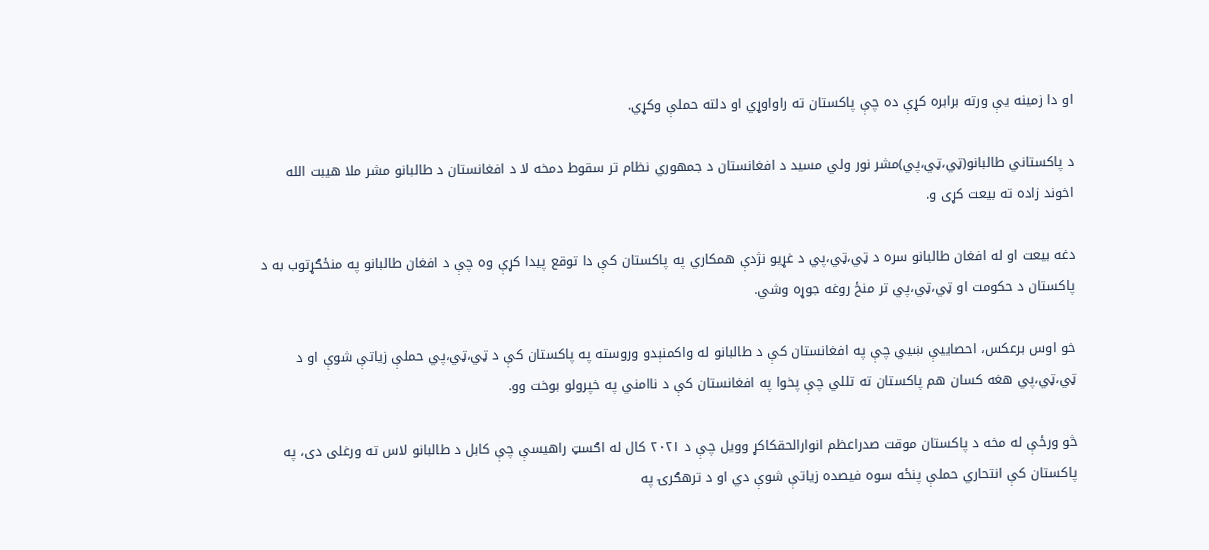او دا زمینه یې ورته برابره کړې ده چې پاکستان ته راواوړي او دلته حملې وکړي.

د پاکستاني طالبانو(ټي،ټي،پي)مشر نور ولي مسید د افغانستان د جمهوري نظام تر سقوط دمخه لا د افغانستان د طالبانو مشر ملا هیبت الله اخوند زاده ته بیعت کړی و.

دغه بیعت او له افغان طالبانو سره د ټي،ټي،پي د غړیو نژدې همکاري په پاکستان کې دا توقع پیدا کړې وه چې د افغان طالبانو په منځګړتوب به د پاکستان د حکومت او ټي،ټي،پي تر منځ روغه جوړه وشي.

خو اوس برعکس، احصاییې ښیي چې په افغانستان کې د طالبانو له واکمنېدو وروسته په پاکستان کې د ټي،ټي،پي حملې زیاتې شوې او د ټي،ټي،پي هغه کسان هم پاکستان ته تللي چې پخوا په افغانستان کې د ناامني په خپرولو بوخت وو.

څو ورځې له مخه د پاکستان موقت صدراعظم انوارالحقکاکړ وویل چې د ۲۰۲۱ کال له اګسټ راهیسې چې کابل د طالبانو لاس ته ورغلی دی، په پاکستان کې انتحاري حملې پنځه سوه فیصده زیاتې شوې دي او د ترهګرۍ په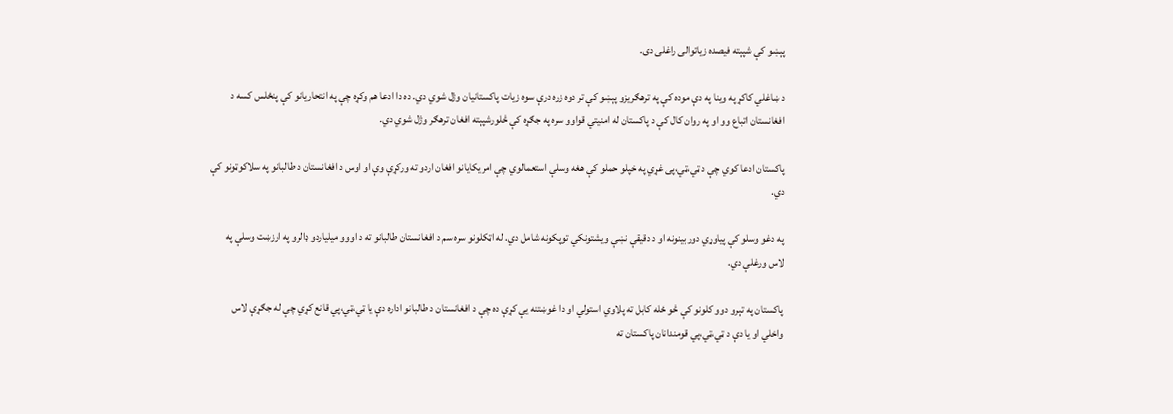پېښو کې شپېته فیصده زیاتوالی راغلی دی.

د ښاغلي کاکړ په وینا په دې موده کې په ترهګریزو پېښو کې تر دوه زره درې سوه زیات پاکستانیان وژل شوي دي. ده دا ادعا هم وکړه چې په انتحاریانو کې پنځلس کسه د افغانستان اتباع وو او په روان کال کې د پاکستان له امنیتي قواوو سره په جګړه کې څلورشپېته افغان ترهګر وژل شوي دي.

پاکستان ادعا کوي چې د ټي،ټي،پی غړي په خپلو حملو کې هغه وسلې استعمالوي چې امریکایانو افغان اردو ته ورکړې وې او اوس د افغانستان د طالبانو په سلاکوټونو کې دي.

په دغو وسلو کې پیاوړي دوربینونه او د دقیقې نښې ویشتونکي توپکونه شامل دي. له اټکلونو سره سم د افغانستان طالبانو ته د اووو میلیاردو ډالرو په ارزښت وسلې په لاس ورغلې دي.

پاکستان په تېرو دوو کلونو کې څو ځله کابل ته پلاوي استولي او دا غوښتنه یې کړې ده چې د افغانستان د طالبانو اداره دې یا ټي،ټي،پي قانع کړي چې له جګړې لاس واخلي او یا دې د ټي،ټي،پي قومندانان پاکستان ته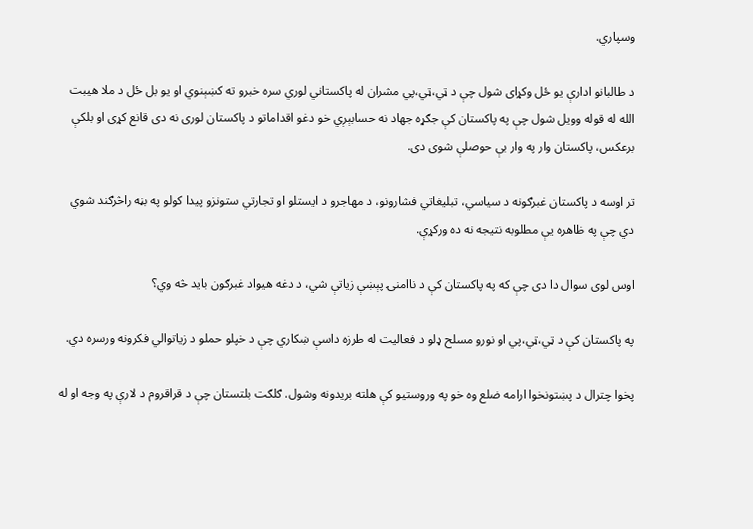وسپاري.

د طالبانو ادارې یو ځل وکړای شول چې د ټي،ټي،پي مشران له پاکستاني لوري سره خبرو ته کښېنوي او یو بل ځل د ملا هیبت الله له قوله وویل شول چې په پاکستان کې جګړه جهاد نه حسابېږي خو دغو اقداماتو د پاکستان لوری نه دی قانع کړی او بلکې برعکس، پاکستان وار په وار بې حوصلې شوی دی.

تر اوسه د پاکستان غبرګونه د سیاسي، تبلیغاتي فشارونو، د مهاجرو د ایستلو او تجارتي ستونزو پیدا کولو په بڼه راڅرګند شوي دي چې په ظاهره یې مطلوبه نتیجه نه ده ورکړې.

اوس لوی سوال دا دی چې که په پاکستان کې د ناامنۍ پېښې زیاتې شي، د دغه هیواد غبرګون باید څه وي؟

په پاکستان کې د ټي،ټي،پي او نورو مسلح ډلو د فعالیت له طرزه داسې ښکاري چې د خپلو حملو د زیاتوالي فکرونه ورسره دي.

پخوا چترال د پښتونخوا ارامه ضلع وه خو په وروستیو کې هلته بریدونه وشول. ګلګت بلتستان چې د قراقروم د لارې په وجه او له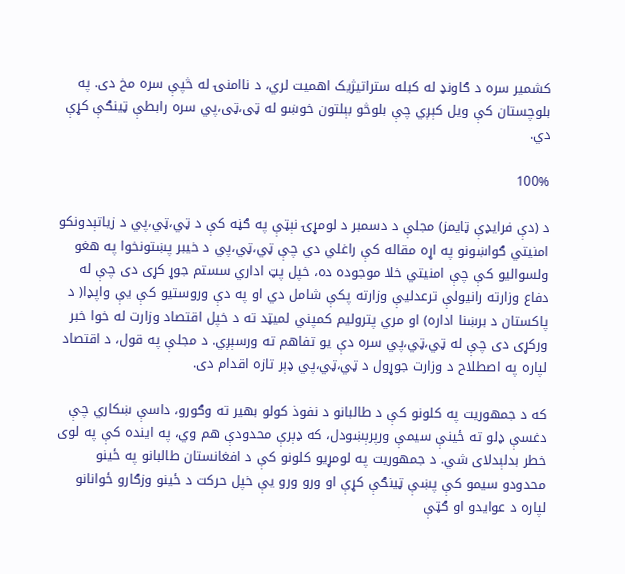کشمیر سره د ګاونډ له کبله ستراتیژیک اهمیت لري، د ناامنۍ له څپې سره مخ دی. په بلوچستان کې ویل کېږي چې بلوڅو بېلتون خوښو له ټی،ټی،پي سره رابطې ټینګې کړې دي.

100%

د (دې فرایډې ټایمز) مجلې د دسمبر د لومړۍ نېټې په ګڼه کې د ټي،ټي،پي د زیاتېدونکو امنیتي ګواښونو په اړه مقاله کې راغلي دي چې ټي،ټي،پي د خیبر پښتونخوا په هغو ولسوالیو کې چې امنیتي خلا موجوده ده، خپل پټ اداري سستم جوړ کړی دی چې له دفاع وزارته رانیولې ترعدلیې وزارته پکې شامل دي او په دې وروستیو کې یې واپډا( د پاکستان د برښنا اداره) او مري پترولیم کمپني لمیټد ته د خپل اقتصاد وزارت له خوا خبر ورکړی دی چې له ټي،ټي،پي سره دې یو تفاهم ته ورسېږي. د مجلې په قول، د اقتصاد لپاره په اصطلاح د وزارت جوړول د ټي،ټي،پي ډېر تازه اقدام دی.

که د جمهوریت په کلونو کې د طالبانو د نفوذ کولو بهیر ته وګورو، داسې ښکاري چې دغسې ډلو ته ځينې سیمې ورپرېښودل، که ډېرې محدودې هم وي، په اینده کې په لوی خطر بدلېدلای شي. د جمهوریت په لومړیو کلونو کې د افغانستان طالبانو په ځینو محدودو سیمو کې پښې ټینګې کړې او ورو ورو یې خپل حرکت د ځينو وزګارو ځوانانو لپاره د عوایدو او ګټې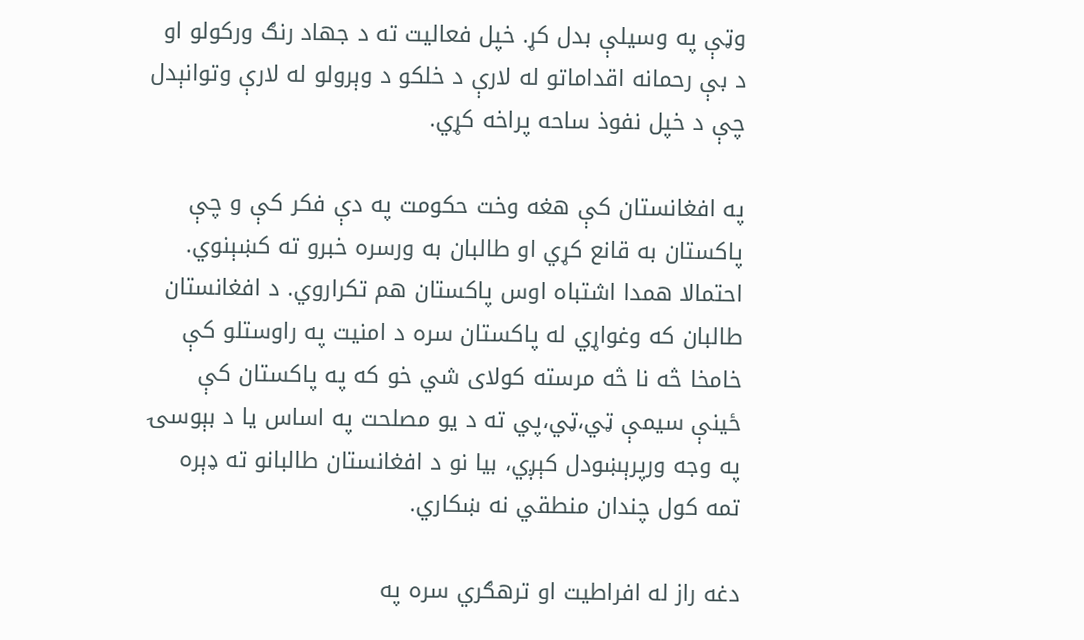وټې په وسیلې بدل کړ. خپل فعالیت ته د جهاد رنګ ورکولو او د بې رحمانه اقداماتو له لارې د خلکو د وېرولو له لارې وتوانېدل چې د خپل نفوذ ساحه پراخه کړي.

په افغانستان کې هغه وخت حکومت په دې فکر کې و چې پاکستان به قانع کړي او طالبان به ورسره خبرو ته کښېنوي. احتمالا همدا اشتباه اوس پاکستان هم تکراروي. د افغانستان طالبان که وغواړي له پاکستان سره د امنیت په راوستلو کې خامخا څه نا څه مرسته کولای شي خو که په پاکستان کې ځينې سیمې ټي،ټي،پي ته د یو مصلحت په اساس یا د بېوسۍ په وجه ورپرېښودل کېږي، بیا نو د افغانستان طالبانو ته ډېره تمه کول چندان منطقي نه ښکاري.

دغه راز له افراطیت او ترهګري سره په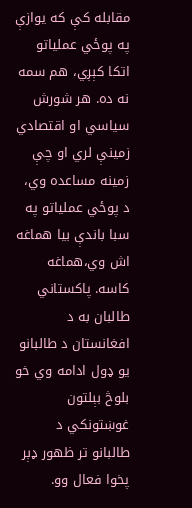مقابله کې که یوازې په پوځي عملیاتو اتکا کېږي، هم سمه نه ده. هر شورش سیاسي او اقتصادي زمینې لري او چې زمینه مساعده وي، د پوځي عملیاتو په سبا باندې بیا هماغه اش وي،هماغه کاسه. پاکستاني طالبان به د افغانستان د طالبانو یو ډول ادامه وي خو بلوڅ بېلتون غوښتونکي د طالبانو تر ظهور ډېر پخوا فعال وو.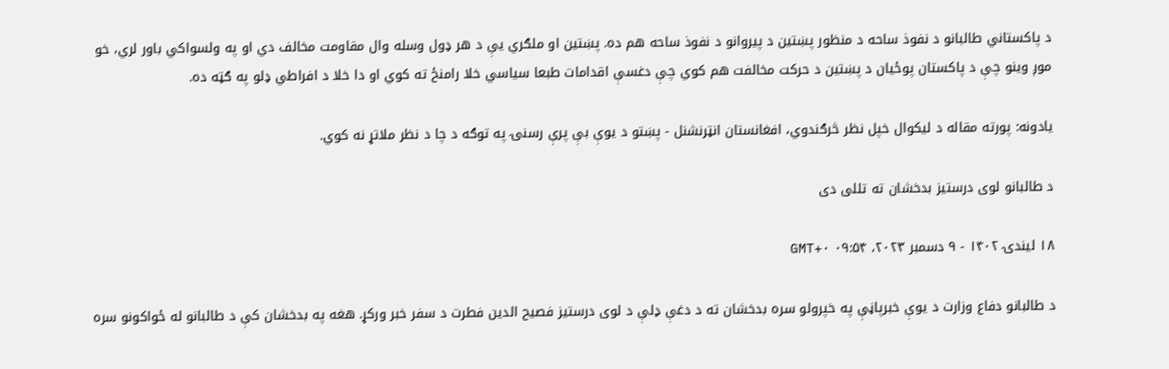د پاکستاني طالبانو د نفوذ ساحه د منظور پښتین د پیروانو د نفوذ ساحه هم ده. پښتین او ملګري یې د هر ډول وسله وال مقاومت مخالف دي او په ولسواکي باور لري، خو موږ وینو چې د پاکستان پوځیان د پښتین د حرکت مخالفت هم کوي چې دغسې اقدامات طبعا سیاسي خلا رامنځ ته کوي او دا خلا د افراطي ډلو په ګټه ده.

یادونه: پورته مقاله د لیکوال خپل نظر څرګندوي، افغانستان انټرنشنل - پښتو د یوې بې پرې رسنۍ په توګه د چا د نظر ملاتړ نه کوي.

د طالبانو لوی درستیز بدخشان ته تللی دی

۱۸ لیندۍ ۱۴۰۲ - ۹ دسمبر ۲۰۲۳، ۰۹:۵۴ GMT+۰

د طالبانو دفاع وزارت د یوې خبرپاڼې په خپرولو سره بدخشان ته د دغې ډلې د لوی درستیز فصیح الدین فطرت د سفر خبر ورکړ. هغه په بدخشان کې د طالبانو له ځواکونو سره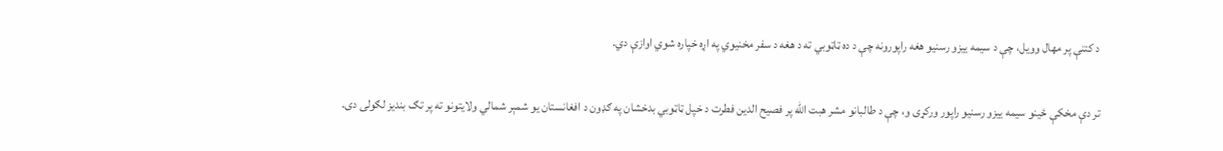د کتنې پر مهال وویل، چې د سیمه ییزو رسنیو هغه راپورونه چې د ده ټاټوبي ته د هغه د سفر مخنیوي په اړه خپاره شوي اوازې دي.

تر دې مخکې ځینو سیمه ییزو رسنیو راپور ورکړی و، چې د طالبانو مشر هبت الله پر فصیح الدین فطرت د خپل ټاټوبي بدخشان په ګډون د افغانستان یو شمېر شمالي ولایتونو ته پر تګ بندیز لګولی دی.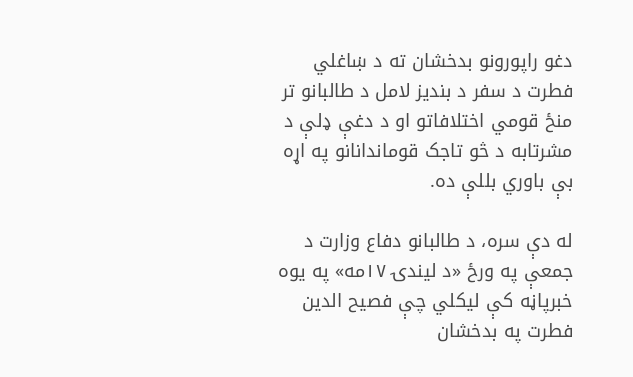دغو راپورونو بدخشان ته د ښاغلي فطرت د سفر د بندیز لامل د طالبانو تر منځ قومي اختلافاتو او د دغې ډلې د مشرتابه د څو تاجک قوماندانانو په اړه بې باوري بللې ده.

له دې سره، د طالبانو دفاع وزارت د جمعې په ورځ «د لیندۍ ۱۷مه» په یوه خبرپاڼه کې لیکلي چې فصیح الدین فطرت په بدخشان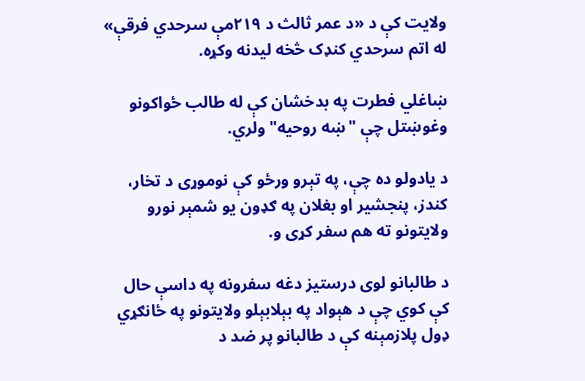ولایت کې د «د عمر ثالث د ۲۱۹مې سرحدي فرقې» له اتم سرحدي کنډک څخه لیدنه وکړه.

ښاغلي فطرت په بدخشان کې له طالب ځواکونو وغوښتل چې "ښه روحیه" ولري.

د یادولو ده چې، په تېرو ورځو کې نوموړی د تخار، کندز، پنجشیر او بغلان په ګډون یو شمېر نورو ولایتونو ته هم سفر کړی و.

د طالبانو لوی درستیز دغه سفرونه په داسې حال کې کوي چې د هېواد په بېلابېلو ولایتونو په ځانګړي ډول پلازمېنه کې د طالبانو پر ضد د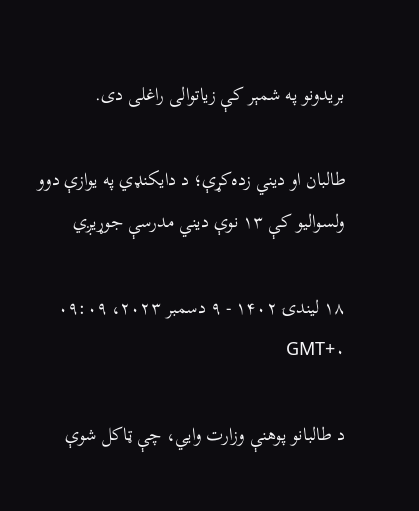بریدونو په شمېر کې زیاتوالی راغلی دی.

طالبان او دیني زده‌کړې؛ د دایکنډي په یوازې دوو ولسوالیو کې ۱۳ نوې دیني مدرسې جوړیږي

۱۸ لیندۍ ۱۴۰۲ - ۹ دسمبر ۲۰۲۳، ۰۹:۰۹ GMT+۰

د طالبانو پوهنې وزارت وايي، چې ټاکل شوې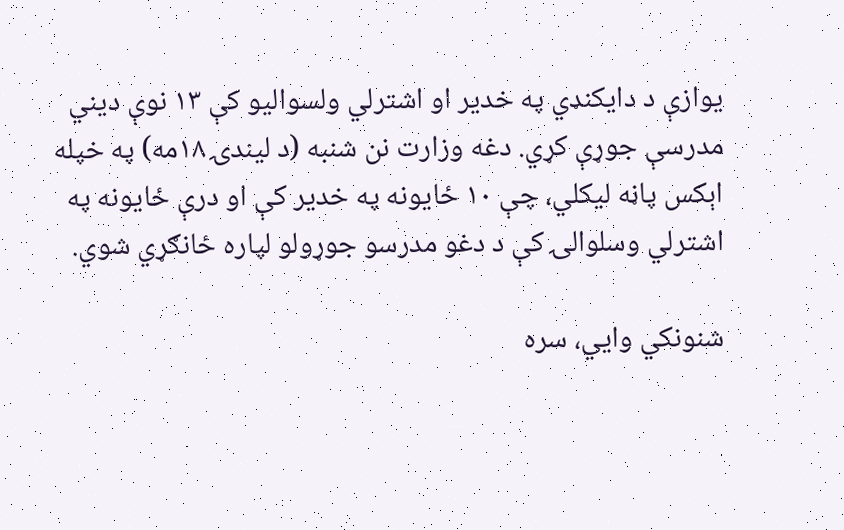یوازې د دايکنډي په خدير او اشترلي ولسواليو کې ۱۳ نوې ديني مدرسې جوړې کړي. دغه وزارت نن شنبه (د لیندۍ ۱۸مه) په خپله اېکس پاڼه لیکلي، چې ۱۰ ځایونه په خدیر کې او درې ځایونه په اشترلي وسلوالۍ کې د دغو مدرسو جوړولو لپاره ځانګړي شوي.

شنونکي وايي، سره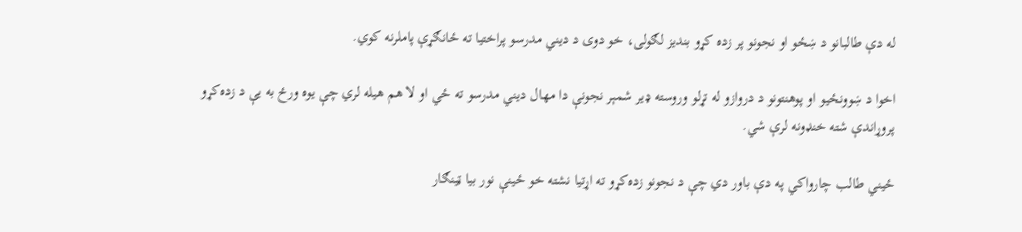له دې طالبانو د ښځو او نجونو پر زده کړو بندیز لګولی، خو دوی د دیني مدرسو پراختیا ته ځانګړې پاملرنه کوي.

اخوا د ښوونځیو او پوهنتونو د دروازو له تړلو وروسته ډیر شمېر نجونې دا مهال دیني مدرسو ته ځي او لا هم هیله لري چې یوه ورځ به یې د زده‌کړو پروړاندې شته خنډونه لرې شي.

ځیني طالب چارواکي په دې باور دي چې د نجونو زده‌کړو ته اړتیا نشته خو ځینې نور بیا ټینګار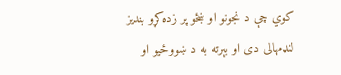کوي چې د نجونو او ښځو پر زده‌کړو بندیز لنډمهالی دی او بېرته به د ښووځیو او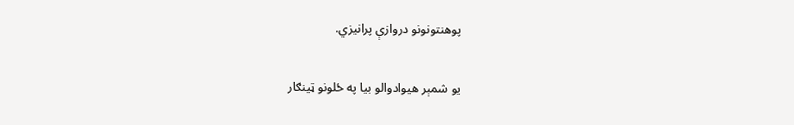پوهنتونونو دروازې پرانیزي.

یو شمېر هیوادوالو بیا په ځلونو ټینګار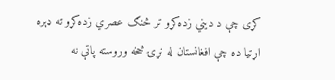کړی چې د دیني زده‌کړو تر‌ څنګ عصري زده‌کړو ته ډېره اړتیا ده چې افغانستان له نړۍ څخه وروسته پاتې نه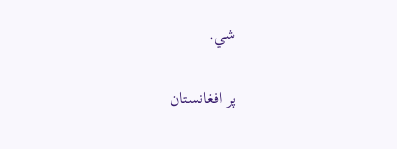شي.

پر افغانستان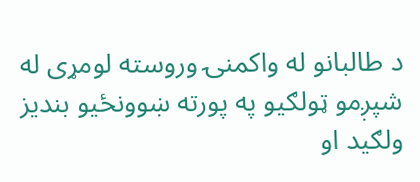د طالبانو له واکمنۍ وروسته لومړی له شپږمو ټولګیو په پورته ښوونځيو بندیز ولګید او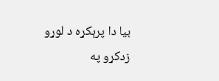بیا دا پرېکړه د لوړو زدکړو په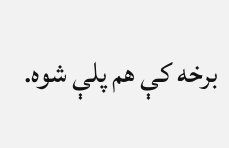برخه کې هم پلې شوه.